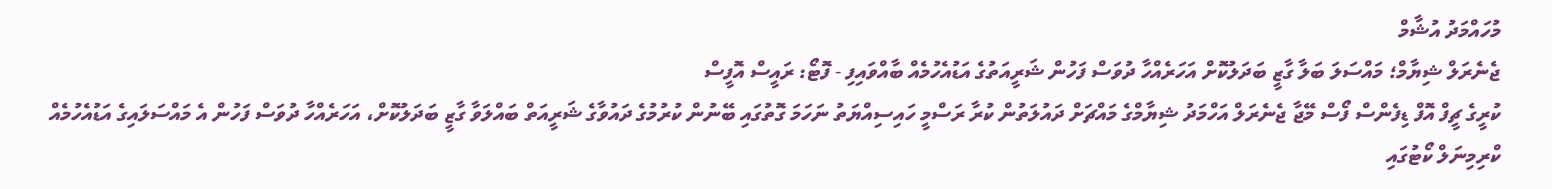މުހައްމަދު އުޝާމް
ޖެނެރަލް ޝިޔާމް؛ މައްސަލަ ބަލާ ގާޒީ ބަދަލުކޮށް އަހަރެއްހާ ދުވަސް ފަހުން ޝަރީއަތުގެ އަޑުއެހުމެއް ބާއްވައިފި - ފޮޓޯ: ރައީސް އޮފީސް
ކުރީގެ ޗީފް އޮފް ޑިފެންސް ފޯސް މޭޖާ ޖެނެރަލް އަހްމަދު ޝިޔާމްގެ މައްޗަށް ދައުލަތުން ކުރާ ރަސްމީ ހައިސިއްޔަތު ނަހަމަ ގޮތުގައި ބޭނުން ކުރުމުގެ ދައުވާގެ ޝަރީއަތް ބައްލަވާ ގާޒީ ބަދަލުކޮށް، އަހަރެއްހާ ދުވަސް ފަހުން އެ މައްސަލައިގެ އަޑުއެހުމެއް ކްރިމިނަލް ކޯޓުގައި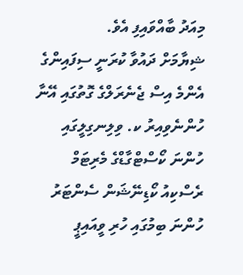މިއަދު ބާއްވައިފި އެވެ.
ޝިޔާމަށް ދައުވާ ކުރަނީ ސިފައިންގެ އެންމެ އިސް ޖެނެރަލްގެ ގޮތުގައި އޭނާ ހުންނެވިއިރު ކ. ވިލިނގިލީގައި ހުންނަ ކޯސްޓްގާޑްގެ މެރިޓަމް ރެސްކިއު ކޯޑިނޭޝަން ސެންޓަރު ހުންނަ ބިމުގައި ހުރި ވީއައިޕީ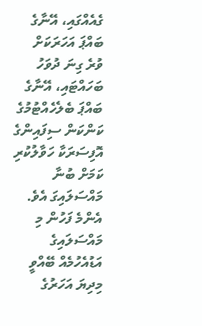ގެއެއްގައި، އޭނާގެ ބައްޕަ އަހަރަކަށް ވުރެ ގިނަ ދުވަހު ބަހައްޓައި، އޭނާގެ ބައްޕަ ބެލެހެއްޓުމުގެ ކަންކަން ސިފައިންގެ އޮފިސަރަކާ ހަވާލުކުރި ކަމަށް ބުނާ މައްސަލައިގަ އެވެ.
އެންމެ ފަހުން މި މައްސަލައިގެ އަޑުއެހުމެއް ބޭއްވީ މިދިޔަ އަހަރުގެ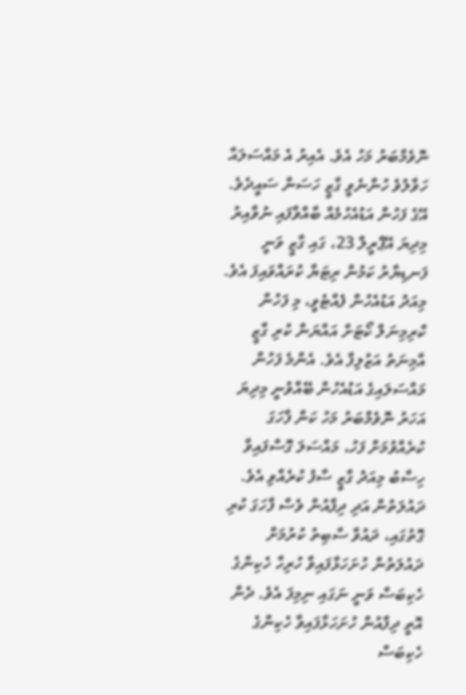ނޮވެމްބަރު މަހު އެވެ. އެއިރު އެ މައްސަލައާ ހަވާލުވެ ހުންނެވީ ގާޒީ ހަސަން ސައީދެވެ. އޭގެ ފަހުން އަޑުއެހުމެއް ބާއްވާފައި ނުވާއިރު މިދިޔަ އޭޕްރީލް 23، ގައި ގާޒީ ވަނީ ފަނޑިޔާރު ކަމުން ރިޓަޔާ ކުރައްވައިފަ އެވެ.
މިއަދު އަޑުއެހުން ފެއްޓެވީ، މި ފަހުން ކްރިމިނަލް ކޯޓަށް އައްޔަން ކުރި ގާޒީ އާމިނަތު އަޒުލިފާ އެވެ. އެންމެ ފަހުން މައްސަލައިގެ އަޑުއެހުން ބޭއްވުނީ މިދިޔަ އަހަރު ނޮވެމްބަރު މަހު ކަން ފާހަގަ ކުރެއްވުމަށް ފަހު، މައްސަލަ ގޮސްފައިވާ ހިސާބު މިއަދު ގާޒީ ސާފު ކުރެއްވި އެވެ.
ދައުލަތުން އަދި ދިފާއުން ވެސް ފާހަގަ ކުރި ގޮތުގައި، ދައުވާ ސާބިތު ކުރުމަށް ދައުލަތުން ހުށަހަޅާފައިވާ ހުރިހާ ހެކިންގެ ހެކިބަސް ވަނީ ނަގައި ނިމިފަ އެވެ. ދެން އޮތީ ދިފާއުން ހުށަހަޅާފައިވާ ހެކިންގެ ހެކިބަސް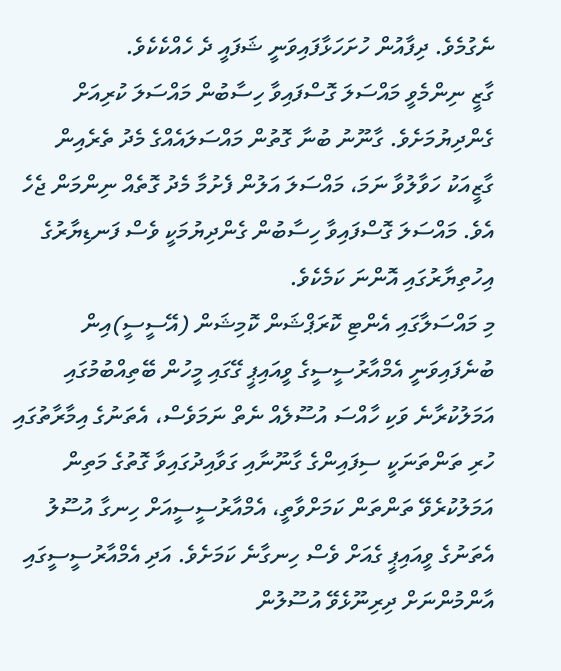ނެގުމެވެ. ދިފާއުން ހުށަހަޅާފައިވަނީ ޝަފައީ ދެ ހެއްކެކެވެ.
ގާޒީ ނިންމެވީ މައްސަލަ ގޮސްފައިވާ ހިސާބުން މައްސަލަ ކުރިއަށް ގެންދިޔުމަށެވެ. ގާނޫނު ބުނާ ގޮތުން މައްސަލައެއްގެ މެދު ތެރެއިން ގާޒީއަކު ހަވާލުވާ ނަމަ، މައްސަލަ އަލުން ފެށުމާ މެދު ގޮތެއް ނިންމަން ޖެހެ އެވެ. މައްސަލަ ގޮސްފައިވާ ހިސާބުން ގެންދިޔުމަކީ ވެސް ފަނޑިޔާރުގެ އިހުތިޔާރުގައި އޮންނަ ކަމެކެވެ.
މި މައްސަލާގައި އެންޓި ކޮރަޕްޝަން ކޮމިޝަން (އޭސީސީ)އިން ބުނެފައިވަނީ އެމްއާރުސީސީގެ ވީއައިޕީ ގޭގައި މީހުން ބޭތިއްބުމުގައި އަމަލުކުރާނެ ވަކި ހާއްސަ އުސޫލެއް ނެތް ނަމަވެސް، އެތަނުގެ އިމާރާތުގައި ހުރި ތަންތަނަކީ ސިފައިންގެ ގާނޫނާއި ގަވާއިދުގައިވާ ގޮތުގެ މަތިން އަމަލުކުރެވޭ ތަންތަން ކަމަށްވާތީ، އެމްއާރުސީސީއަށް ހިނގާ އުސޫލު އެތަނުގެ ވީއައިޕީ ގެއަށް ވެސް ހިނގާނެ ކަމަށެވެ. އަދި އެމްއާރުސީސީގައި އާންމުންނަށް ދިރިނޫޅެވޭ އުސޫލުން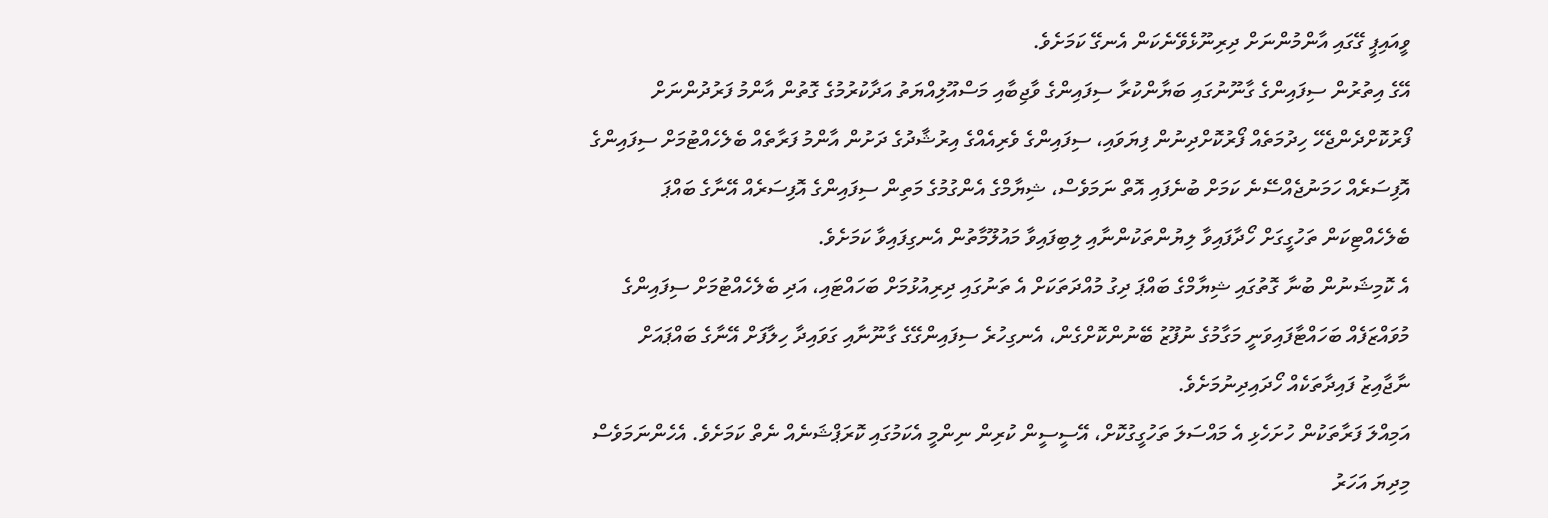ވީއައިޕީ ގޭގައި އާންމުންނަށް ދިރިނޫޅެވޭނެކަން އެނގޭ ކަމަށެވެ.
އޭގެ އިތުރުން ސިފައިންގެ ގާނޫނުގައި ބަޔާންކުރާ ސިފައިންގެ ވާޖިބާއި މަސްއޫލިއްޔަތު އަދާކުރުމުގެ ގޮތުން އާންމު ފަރުދުންނަށް ފޯރުކޮށްދެންޖެހޭ ހިދުމަތެއް ފޯރުކޮށްދިނުން ފިޔަވައި، ސިފައިންގެ ވެރިއެއްގެ އިރުޝާދުގެ ދަށުން އާންމު ފަރާތެއް ބެލެހެއްޓުމަށް ސިފައިންގެ އޮފިސަރެއް ހަމަނުޖެއްސޭނެ ކަމަށް ބުނެފައި އޮތް ނަމަވެސް، ޝިޔާމްގެ އެންގުމުގެ މަތިން ސިފައިންގެ އޮފިސަރެއް އޭނާގެ ބައްޕަ ބެލެހެއްޓިކަން ތަހުގީގަށް ހޯދާފައިވާ ލިޔުންތަކުންނާއި ލިބިފައިވާ މައުލޫމާތުން އެނގިފައިވާ ކަމަށެވެ.
އެ ކޮމިޝަނުން ބުނާ ގޮތުގައި ޝިޔާމްގެ ބައްޕަ ދިގު މުއްދަތަކަށް އެ ތަނުގައި ދިރިއުޅުމަށް ބަހައްޓައި، އަދި ބެލެހެއްޓުމަށް ސިފައިންގެ މުވައްޒަފެއް ބަހައްޓާފައިވަނީ މަގާމުގެ ނުފޫޒު ބޭނުންކޮށްގެން، އެނގިހުރެ ސިފައިންގޭގެ ގާނޫނާއި ގަވައިދާ ހިލާފަށް އޭނާގެ ބައްޕައަށް ނާޖާއިޒު ފައިދާތަކެއް ހޯދައިދިނުމަށެވެ.
އަމިއްލަ ފަރާތަކުން ހުށަހެޅި އެ މައްސަލަ ތަހުގީގުކޮށް، އޭސީސީން ކުރިން ނިންމީ އެކަމުގައި ކޮރަޕްޝަނެއް ނެތް ކަމަށެވެ. އެހެންނަމަވެސް މިދިޔަ އަހަރު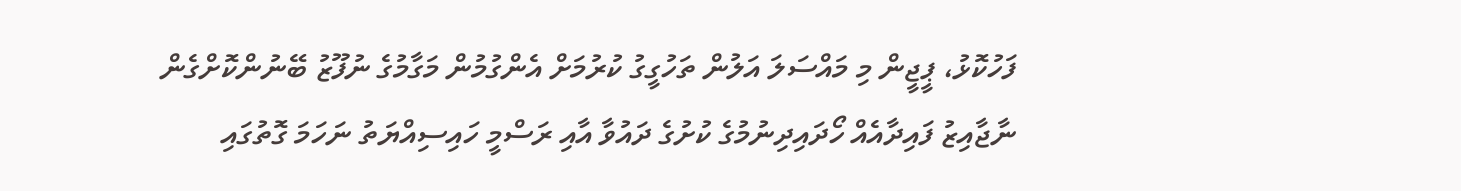ފަހުކޮޅު، ޕީޖީން މި މައްސަލަ އަލުން ތަހުގީގު ކުރުމަށް އެންގުމުން މަގާމުގެ ނުފޫޒު ބޭނުންކޮށްގެން ނާޖާއިޒު ފައިދާއެއް ހޯދައިދިނުމުގެ ކުށުގެ ދައުވާ އާއި ރަސްމީ ހައިސިއްޔަތު ނަހަމަ ގޮތުގައި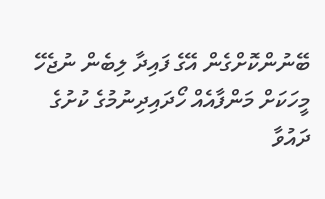ބޭނުންކޮށްގެން އޭގެ ފައިދާ ލިބެން ނުޖެހޭ މީހަކަށް މަންފާއެއް ހޯދައިދިނުމުގެ ކުށުގެ ދައުވާ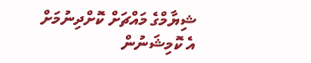ޝިޔާމްގެ މައްޗަށް ކޮށްދިނުމަށް އެ ކޮމިޝަނުން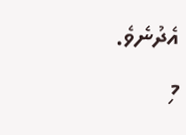އެދުނެވެ.
މި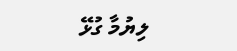ލިޔުމާ ގުޅޭ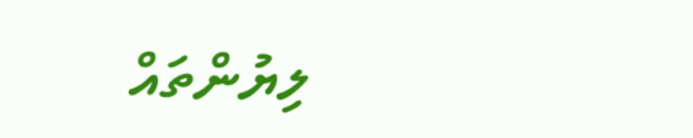ލިޔުންތައް